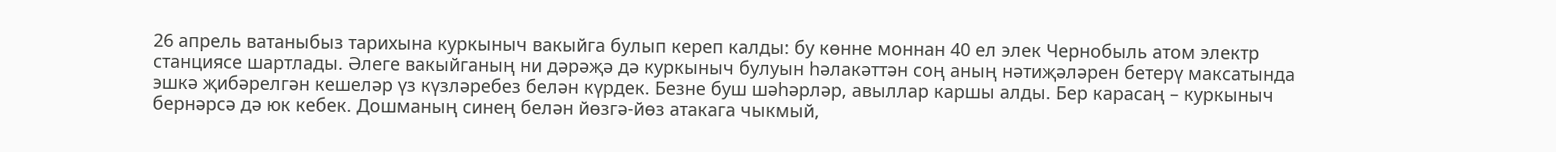26 апрель ватаныбыз тарихына куркыныч вакыйга булып кереп калды: бу көнне моннан 40 ел элек Чернобыль атом электр станциясе шартлады. Әлеге вакыйганың ни дәрәҗә дә куркыныч булуын һәлакәттән соң аның нәтиҗәләрен бетерү максатында эшкә җибәрелгән кешеләр үз күзләребез белән күрдек. Безне буш шәһәрләр, авыллар каршы алды. Бер карасаң – куркыныч бернәрсә дә юк кебек. Дошманың синең белән йөзгә-йөз атакага чыкмый,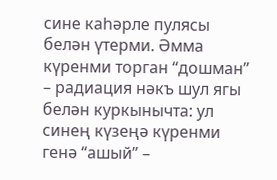сине каһәрле пулясы белән үтерми. Әмма күренми торган “дошман” – радиация нәкъ шул ягы белән куркынычта: ул синең күзеңә күренми генә “ашый” –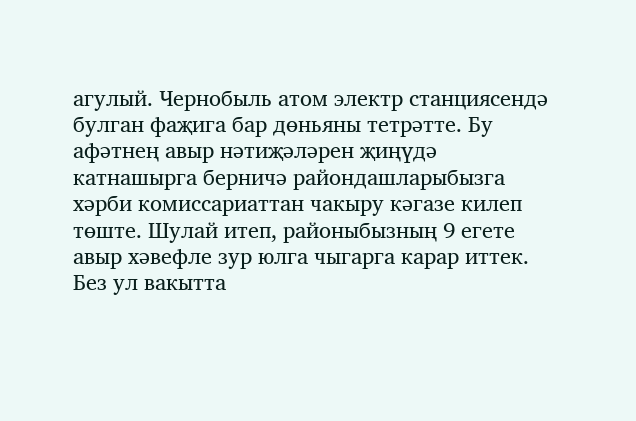агулый. Чернобыль атом электр станциясендә булган фаҗига бар дөньяны тетрәтте. Бу афәтнең авыр нәтиҗәләрен җиңүдә катнашырга берничә райондашларыбызга хәрби комиссариаттан чакыру кәгазе килеп төште. Шулай итеп, районыбызның 9 егете авыр хәвефле зур юлга чыгарга карар иттек. Без ул вакытта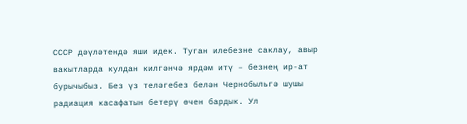СССР дәүләтендә яши идек. Туган илебезне саклау, авыр вакытларда кулдан килгәнчә ярдәм итү – безнең ир-ат бурычыбыз. Без үз теләгебез белән Чернобыльгә шушы радиация касафатын бетерү өчен бардык. Ул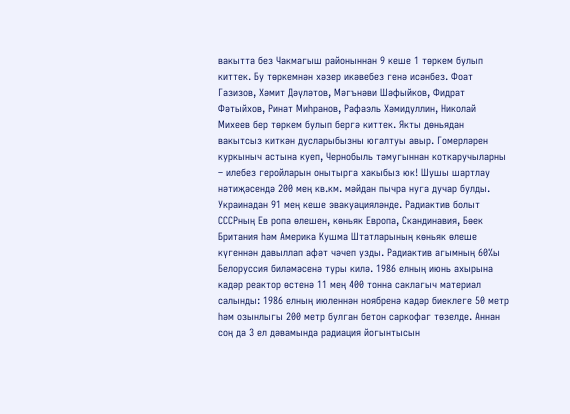вакытта без Чакмагыш районыннан 9 кеше 1 төркем булып киттек. Бу төркемнән хәзер икәвебез генә исәнбез. Фоат Газизов, Хәмит Дәүләтов, Мәгънәви Шәфыйков, Фидрат Фәтыйхов, Ринат Миһранов, Рафаэль Хәмидуллин, Николай Михеев бер төркем булып бергә киттек. Якты дөньядан вакытсыз киткән дусларыбызны югалтуы авыр. Гомерләрен куркыныч астына куеп, Чернобыль тәмугыннан коткаручыларны – илебез геройларын онытырга хакыбыз юк! Шушы шартлау нәтиҗәсендә 200 мең кв.км. мәйдан пычра нуга дучар булды. Украинадан 91 мең кеше эвакуацияләнде. Радиактив болыт СССРның Ев ропа өлешен, көньяк Европа, Скандинавия, Бөек Британия һәм Америка Кушма Штатларының көньяк өлеше күгеннән давыллап афәт чәчеп узды. Радиактив агымның 60%ы Белоруссия биләмәсенә туры килә. 1986 елның июнь ахырына кадәр реактор өстенә 11 мең 400 тонна саклагыч материал салынды: 1986 елның июленнән ноябренә кадәр биеклеге 50 метр һәм озынлыгы 200 метр булган бетон саркофаг төзелде. Аннан соң да 3 ел дәвамында радиация йогынтысын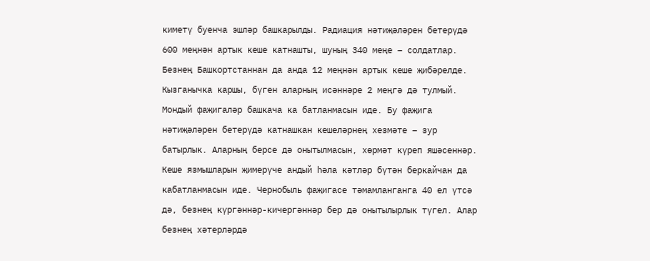киметү буенча эшләр башкарылды. Радиация нәтиҗәләрен бетерүдә 600 меңнән артык кеше катнашты, шуның 340 меңе – солдатлар. Безнең Башкортстаннан да анда 12 меңнән артык кеше җибәрелде. Кызганычка каршы, бүген аларның исәннәре 2 меңгә дә тулмый. Мондый фаҗигаләр башкача ка батланмасын иде. Бу фаҗига нәтиҗәләрен бетерүдә катнашкан кешеләрнең хезмәте – зур батырлык. Аларның берсе дә онытылмасын, хөрмәт күреп яшәсеннәр. Кеше язмышларын җимерүче андый һәла кәтләр бүтән беркайчан да кабатланмасын иде. Чернобыль фаҗигасе тәмамланганга 40 ел үтсә дә, безнең күргәннәр-кичергәннәр бер дә онытылырлык түгел. Алар безнең хәтерләрдә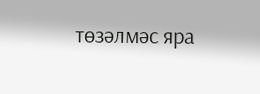төзәлмәс яра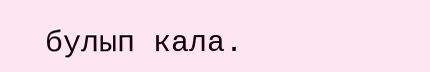булып кала.